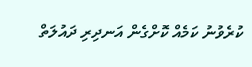ކުރެވުނު ކަމެއް ކޮށްގެން އަނދިރި ދައުލަތް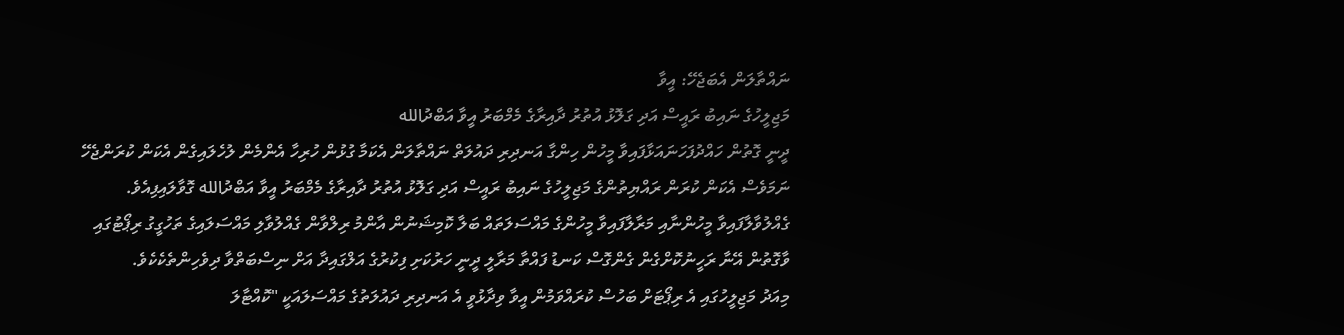ނައްތާލަން އެބަޖެހޭ: އީވާ
މަޖިލީހުގެ ނައިބު ރައީސް އަދި ގަލޮޅު އުތުރު ދާއިރާގެ މެމްބަރު އީވާ އަބްދުالله
ދީނީ ގޮތުން ހައްދުފަހަނައަޅާފައިވާ މީހުން ހިންގާ އަނދިރި ދައުލަތް ނައްތާލަން އެކަމާ ގުޅުން ހުރިހާ އެންމެން ލުހެލައިގެން އެކަން ކުރަންޖެހޭ ނަމަވެސް އެކަން ކުރަން ރައްޔިތުންގެ މަޖިލީހުގެ ނައިބު ރައީސް އަދި ގަލޮޅު އުތުރު ދާއިރާގެ މެމްބަރު އީވާ އަބްދުالله ގޮވާލައިފިއެވެ.
ގެއްލުވާލާފައިވާ މީހުންނާއި މަރާލާފައިވާ މީހުންގެ މައްސަލަތައް ބަލާ ކޮމިޝަނުން އާންމު ރިލްވާން ގެއްލުވާލި މައްސަލައިގެ ތަހުގީގު ރިޕޯޓުގައި ވާގޮތުން އޭނާ ރަހީނުކޮށްގެން ގެންގޮސް ކަނޑު ފައްތާ މަރާލީ ދީނީ ހަރުކަށި ފިކުރުގެ އަލްގައިދާ އަށް ނިސްބަތްވާ ދިވެހިންތެކެކެވެ.
މިއަދު މަޖިލީހުގައި އެ ރިޕޯޓަށް ބަހުސް ކުރައްވަމުން އީވާ ވިދާޅުވީ އެ އަނދިރި ދައުލަތުގެ މައްސަލައަކީ "ކޮއްޓާލަ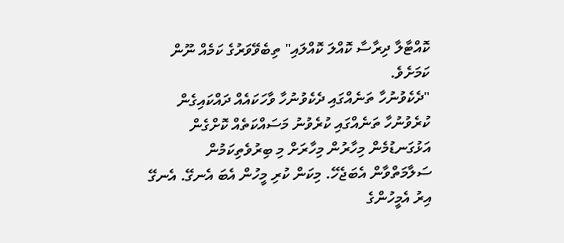ކޮއްޓާލާ ދިރާސާ ކޮއްލަ ކޮއްލައި" ތިބެވޭވަރުގެ ކަމެއް ނޫން ކަމަށެވެ.
"ދެކެވުނުހާ ތަނެއްގައި ދެކެވުނުހާ ވާހަކައެއް ދައްކައިގެން ކުރެވުނުހާ ތަނެއްގައި ކުރެވުނު މަސައްކަތެއް ކޮށްގެން އަޅުގަނޑުމެން މިހާރުން މިހާރަށް މި ބިރުވެތިކަމުން ސަލާމަތްވާން އެބަޖެހޭ. މިކަން ކުރި މީހުން އެބަ އެނގޭ. އެނގޭ އިރު އެމީހުންގެ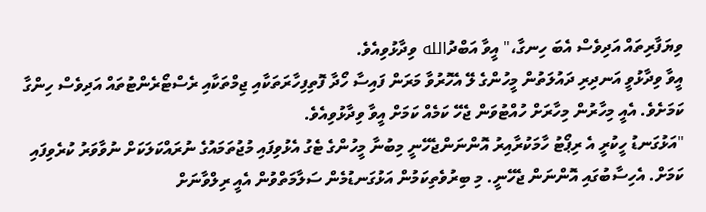ވިޔަފާރިތައް އަދިވެސް އެބަ ހިނގާ،" އީވާ އަބްދުالله ވިދާޅުވިއެވެ.
އީވާ ވިދާޅުވީ އަނދިރި ދައުލަތުން މީހުންގެ ލޭ އެހޮރުވާ މަރަން ފައިސާ ހޯދާ ފޮތިފިހާރަތަކާއި ޖިމްތަކާއި ރެސްޓޯރެންޓުތައް އަދިވެސް ހިންގާ ކަމަށެވެ. އެއީ މިހާރުން މިހާރަށް ހުއްޓުވަން ޖެހޭ ކަމެއް ކަމަށް އީވާ ވިދާޅުވިއެވެ.
"އަޅުގަނޑު ހީކުރީ އެ ރިޕޯޓު ހާމަކުރާއިރު އޮންނަންޖެހޭނީ މިބުނާ މީހުންގެ ޓެގު އެޅުވިފައި މުޖުތަމައުގެ ނުރައްކަލަކަށް ނުވާވަރު ކުރެވިފައި ކަމަށް. އެހިސާބުގައި އޮންނަން ޖެހޭނީ. މި ބިރުވެތިކަމުން އަޅުގަނޑުމެން ސަލާމަތްވުން އެއީ ރިލްވާނަށް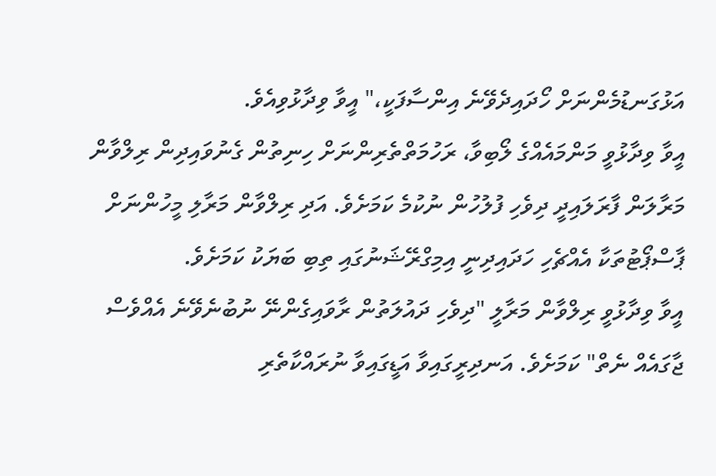އަޅުގަނޑުމެންނަށް ހޯދައިދެވޭނެ އިންސާފަކީ،" އީވާ ވިދާޅުވިއެވެ.
އީވާ ވިދާޅުވީ މަންމައެއްގެ ލޯބިވާ، ރަހުމަތްތެރިންނަށް ހިނިތުން ގެނުވައިދިން ރިލްވާން މަރާލަން ފާރަލައިދީ ދިވެހި ފުލުހުން ނުކުމެ ކަމަށެވެ. އަދި ރިލްވާން މަރާލި މީހުންނަށް ޕާސްޕޯޓުތަކާ އެއްޗެހި ހަދައިދިނީ އިމިގްރޭޝަނުގައި ތިބި ބަޔަކު ކަމަށެވެ.
އީވާ ވިދާޅުވީ ރިލްވާން މަރާލީ "ދިވެހި ދައުލަތުން ރާވައިގެންނޭ ނުބުނެވޭނެ އެއްވެސް ޖާގައެއް ނެތް" ކަމަށެވެ. އަނދިރީގައިވާ އަޑީގައިވާ ނުރައްކާތެރި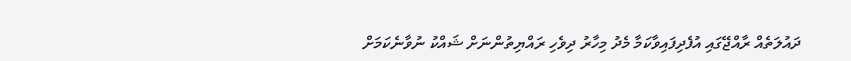ދައުލަތެއް ރާއްޖޭގައި އުފެދިފައިވާކަމާ މެދު މިހާރު ދިވެހި ރައްޔިތުންނަށް ޝައްކު ނުވާނެކަމަށް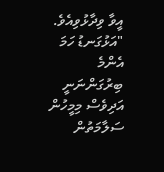އީވާ ވިދާޅުވިއެވެ.
"އަޅުގަނޑު ހަމަ އެންމެ ބިރުގަންނަނީ އަދިވެސް މިމީހުން ސަލާމަތުން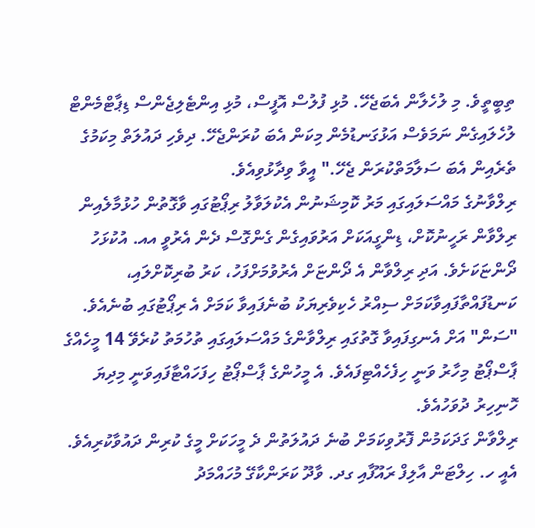ތިބީތީވެ. މި ލުހެލާން އެބަޖެހޭ. މުޅި ފުލުސް އޮފީސް، މުޅި އިންޓެލިޖެންސް ޑިޕާޓްމެންޓް ލުހެލައިގެން ނަމަވެސް އަޅުގަނޑުމެން މިކަން އެބަ ކުރަންޖެހޭ. ދިވެހި ދައުލަތް މިކަމުގެ ތެރެއިން އެބަ ސަލާމަތްކުރަން ޖެހޭ." އީވާ ވިދާޅުވިއެވެ.
ރިލްވާނުގެ މައްސަލައިގައި މަރު ކޮމިޝަނުން އެކުލަވާލު ރިޕޯޓުގައި ވާގޮތުން ހުޅުމާލެއިން ރިލްވާން ރަހީނުކޮށް، ޑިންގީއަކަށް އަރުވައިގެން ގެންގޮސް ދެން އެރުވީ އއ. އުކުޅަހު ދޯންޏަކަށެވެ. އަދި ރިލްވާން އެ ދޯންޏަށް އެރުވުމަށްފަހު، ކަރު ބުރިކޮށްލައި، ކަނޑުފައްތާފައިވާކަމަށް ސިއްރު ހެކިވެރިޔަކު ބުނެފައިވާ ކަމަށް އެ ރިޕޯޓުގައި ބުނެއެވެ.
"ސަން" އަށް އެނގިފައިވާ ގޮތުގައި ރިލްވާންގެ މައްސަލައިގައި ތުހުމަތު ކުރެވޭ 14 މީހެއްގެ ޕާސްޕޯޓު މިހާރު ވަނީ ހިފެހެއްޓިފައެވެ. އެ މީހުންގެ ޕާސްޕޯޓު ހިފަހައްޓާފައިވަނީ މިދިޔަ ހޮނިހިރު ދުވަހުއެވެ.
ރިލްވާން ގަދަކަމުން ފޮރުވިކަމަށް ބުނެ ދައުލަތުން ދެ މީހަކަށް މީގެ ކުރިން ދައުވާކުރިއެވެ. އެއީ ހ. ހިލްޓަން އާލިފް ރައޫފާއި ގދ. ވާދޫ ކަރަންކާގޭ މުހައްމަދު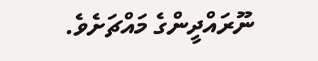ނޫރައްދީންގެ މައްޗަށެވެ.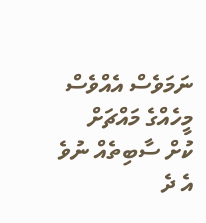ނަމަވެސް އެއްވެސް މީހެއްގެ މައްޗަށް ކުށް ސާބިތެއް ނުވެ އެ ދެ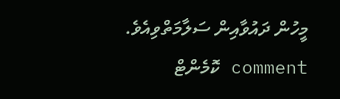މީހުން ދައުވާއިން ސަލާމަތްވިއެވެ.
comment ކޮމެންޓް